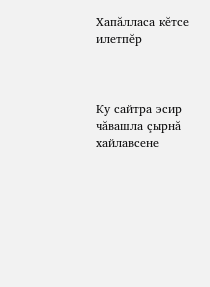Хапăлласа кĕтсе илетпĕр



Ку сайтра эсир чăвашла çырнă хайлавсене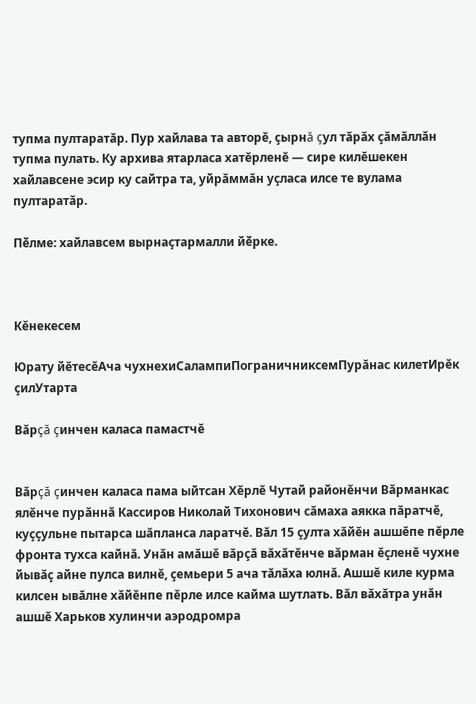тупма пултаратăр. Пур хайлава та авторĕ, çырнă çул тăрăх çăмăллăн тупма пулать. Ку архива ятарласа хатĕрленĕ — сире килĕшекен хайлавсене эсир ку сайтра та, уйрăммăн уçласа илсе те вулама пултаратăр.

Пӗлме: хайлавсем вырнаҫтармалли йӗрке.



Кĕнекесем

Юрату йĕтесĕАча чухнехиСалампиПограничниксемПурăнас килетИрĕк çилУтарта

Вăрçă çинчен каласа памастчĕ


Вăрçă çинчен каласа пама ыйтсан Хĕрлĕ Чутай районĕнчи Вăрманкас ялĕнче пурăннă Кассиров Николай Тихонович сăмаха аякка пăратчĕ, куççульне пытарса шăпланса ларатчĕ. Вăл 15 çулта хăйĕн ашшĕпе пĕрле фронта тухса кайнă. Унăн амăшĕ вăрçă вăхăтĕнче вăрман ĕçленĕ чухне йывăç айне пулса вилнĕ, çемьери 5 ача тăлăха юлнă. Ашшĕ киле курма килсен ывăлне хăйĕнпе пĕрле илсе кайма шутлать. Вăл вăхăтра унăн ашшĕ Харьков хулинчи аэродромра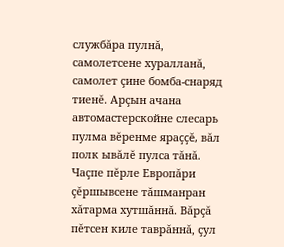службăра пулнă, самолетсене хуралланă, самолет çине бомба-снаряд тиенĕ. Арçын ачана автомастерскойне слесарь пулма вĕренме яраççĕ, вăл полк ывăлĕ пулса тăнă. Чаçпе пĕрле Европăри çĕршывсене тăшманран хăтарма хутшăннă. Вăрçă пĕтсен киле таврăннă, çул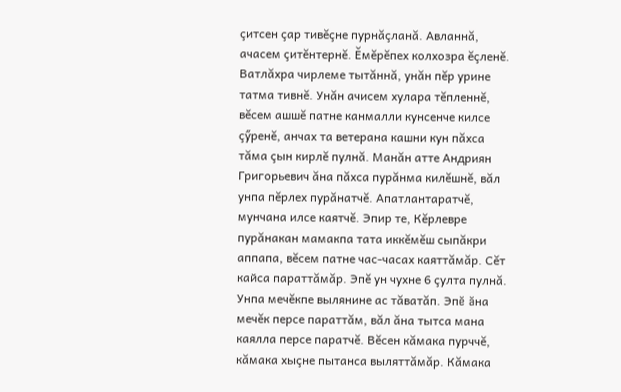çитсен çар тивĕçне пурнăçланă. Авланнă, ачасем çитĕнтернĕ. Ĕмĕрĕпех колхозра ĕçленĕ. Ватлăхра чирлеме тытăннă, унăн пĕр урине татма тивнĕ. Унăн ачисем хулара тĕпленнĕ, вĕсем ашшĕ патне канмалли кунсенче килсе çӳренĕ, анчах та ветерана кашни кун пăхса тăма çын кирлĕ пулнă. Манăн атте Андриян Григорьевич ăна пăхса пурăнма килĕшнĕ, вăл унпа пĕрлех пурăнатчĕ. Апатлантаратчĕ, мунчана илсе каятчĕ. Эпир те, Кĕрлевре пурăнакан мамакпа тата иккĕмĕш сыпăкри аппапа, вĕсем патне час-часах каяттăмăр. Сĕт кайса параттăмăр. Эпĕ ун чухне 6 çулта пулнă. Унпа мечĕкпе вылянине ас тăватăп. Эпĕ ăна мечĕк персе параттăм, вăл ăна тытса мана каялла персе паратчĕ. Вĕсен кăмака пурччĕ, кăмака хыçне пытанса выляттăмăр. Кăмака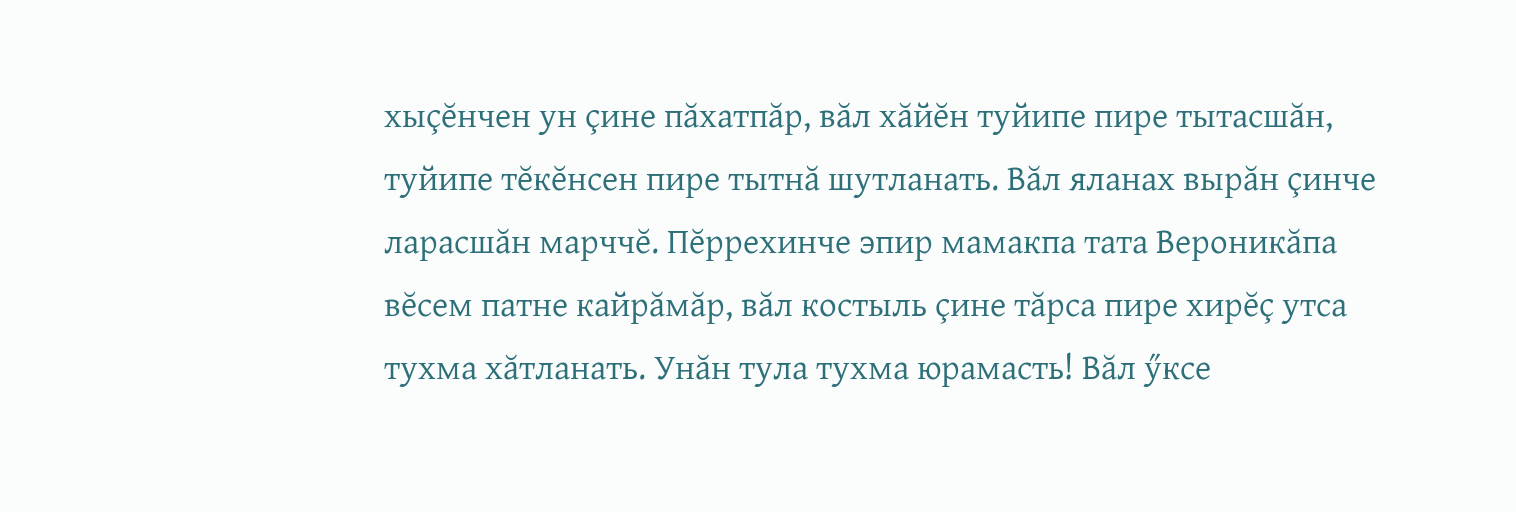хыçĕнчен ун çине пăхатпăр, вăл хăйĕн туйипе пире тытасшăн, туйипе тĕкĕнсен пире тытнă шутланать. Вăл яланах вырăн çинче ларасшăн марччĕ. Пĕррехинче эпир мамакпа тата Вероникăпа вĕсем патне кайрăмăр, вăл костыль çине тăрса пире хирĕç утса тухма хăтланать. Унăн тула тухма юрамасть! Вăл ӳксе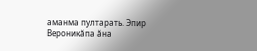аманма пултарать. Эпир Вероникăпа ăна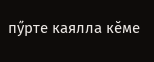пӳрте каялла кĕме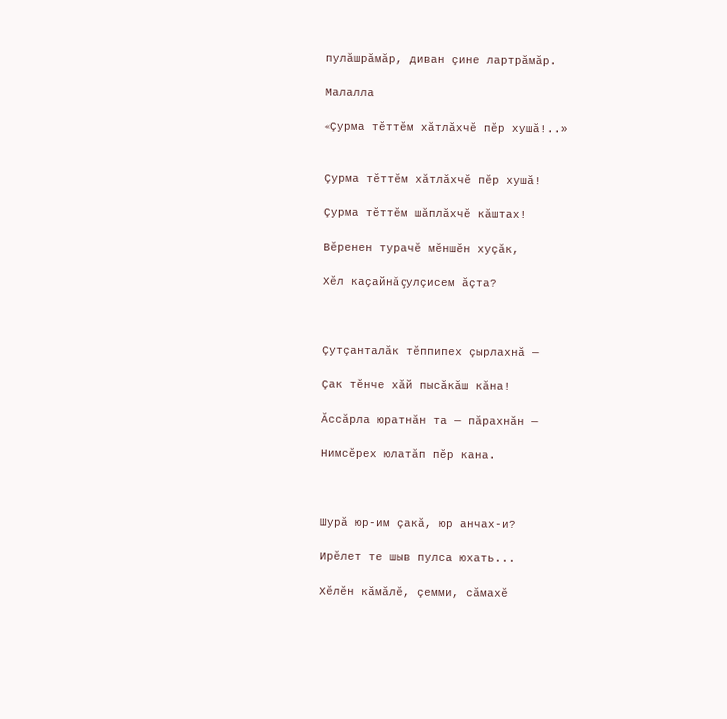пулăшрăмăр, диван çине лартрăмăр.

Малалла

«Çурма тĕттĕм хăтлăхчĕ пĕр хушă!..»


Çурма тĕттĕм хăтлăхчĕ пĕр хушă!

Çурма тĕттĕм шăплăхчĕ кăштах!

Вĕренен турачĕ мĕншĕн хуçăк,

Хĕл каçайнă çулçисем ăçта?



Çутçанталăк тĕппипех çырлахнă —

Çак тĕнче хăй пысăкăш кăна!

Ăссăрла юратнăн та — пăрахнăн —

Нимсĕрех юлатăп пĕр кана.



Шурă юр-им çакă, юр анчах-и?

Ирĕлет те шыв пулса юхать...

Хĕлĕн кăмăлĕ, çемми, сăмахĕ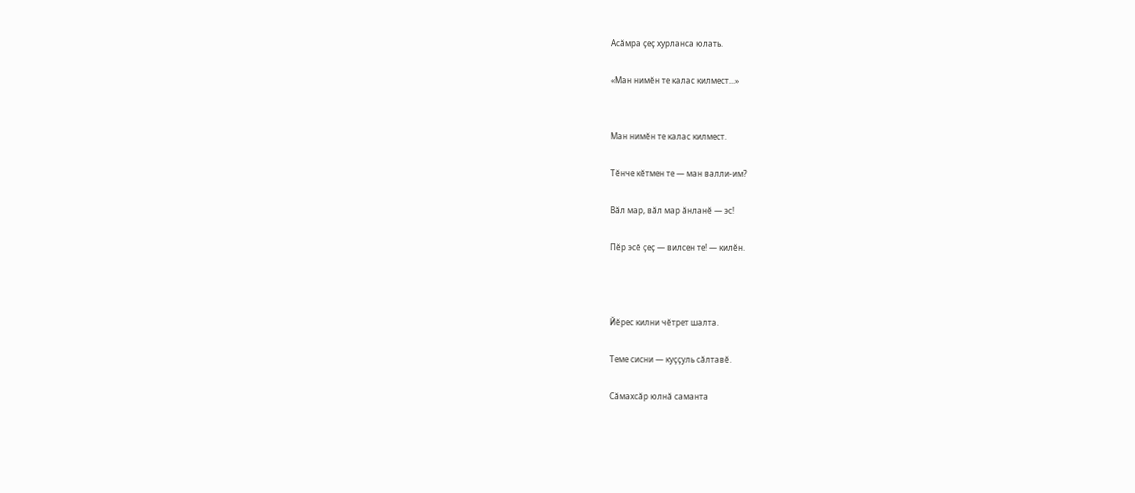Асăмра çеç хурланса юлать.

«Ман нимĕн те калас килмест...»


Ман нимĕн те калас килмест.

Тĕнче кĕтмен те — ман валли-им?

Вăл мар, вăл мар ăнланĕ — эс!

Пĕр эсĕ çеç — вилсен те! — килĕн.



Йĕрес килни чĕтрет шалта.

Теме сисни — куççуль сăлтавĕ.

Сăмахсăр юлнă саманта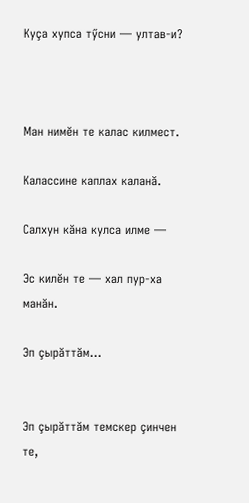Куçа хупса тӳсни — ултав-и?



Ман нимĕн те калас килмест.

Калассине каплах каланă.

Салхун кăна кулса илме —

Эс килĕн те — хал пур-ха манăн.

Эп çырăттăм...


Эп çырăттăм темскер çинчен те,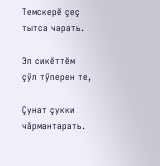Темскерĕ çеç тытса чарать.

Эп сикĕттĕм çӳл тӳперен те,

Çунат çукки чăрмантарать.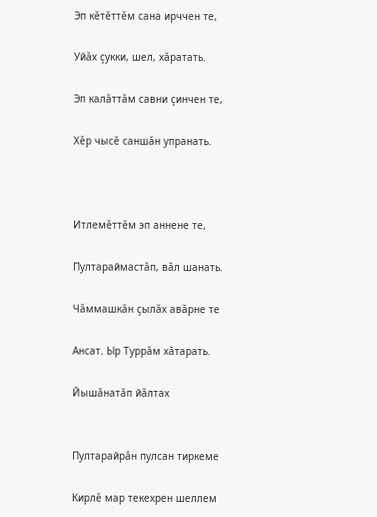Эп кĕтĕттĕм сана ирччен те,

Уйăх çукки, шел, хăратать.

Эп калăттăм савни çинчен те,

Хĕр чысĕ саншăн упранать.



Итлемĕттĕм эп аннене те,

Пултараймастăп, вăл шанать.

Чăммашкăн çылăх авăрне те

Ансат. Ыр Туррăм хăтарать.

Йышăнатăп йăлтах


Пултарайрăн пулсан тиркеме

Кирлĕ мар текехрен шеллем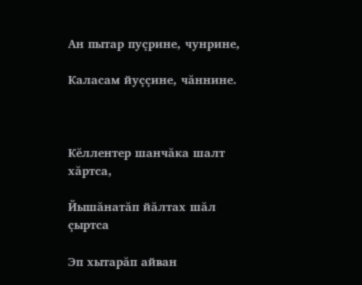Ан пытар пуçрине, чунрине,

Каласам йуççине, чăннине.



Кĕллентер шанчăка шалт хăртса,

Йышăнатăп йăлтах шăл çыртса

Эп хытарăп айван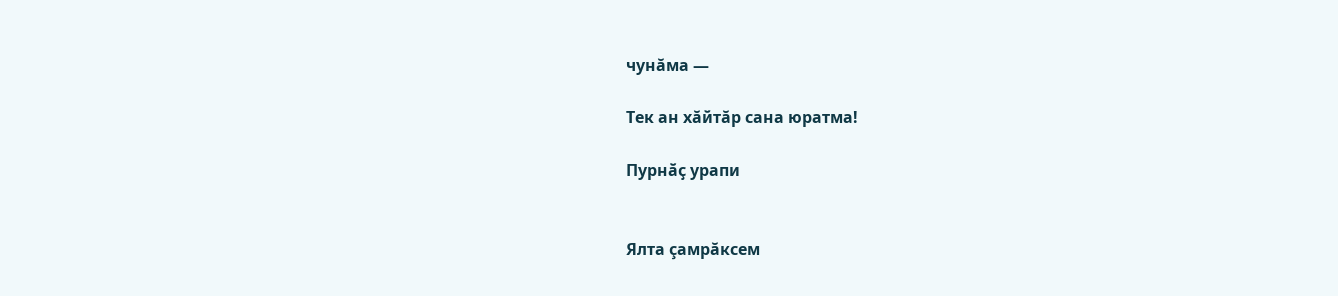чунăма —

Тек ан хăйтăр сана юратма!

Пурнӑҫ урапи


Ялта çамрăксем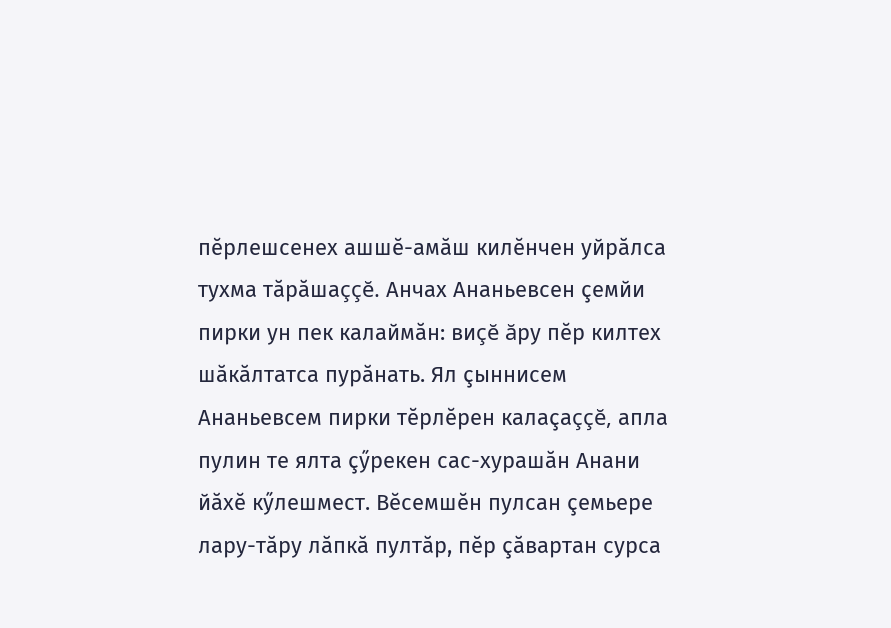пĕрлешсенех ашшĕ-амăш килĕнчен уйрăлса тухма тăрăшаççĕ. Анчах Ананьевсен çемйи пирки ун пек калаймăн: виçĕ ăру пĕр килтех шăкăлтатса пурăнать. Ял çыннисем Ананьевсем пирки тĕрлĕрен калаçаççĕ, апла пулин те ялта çӳрекен сас-хурашăн Анани йăхĕ кӳлешмест. Вĕсемшĕн пулсан çемьере лару-тăру лăпкă пултăр, пĕр çăвартан сурса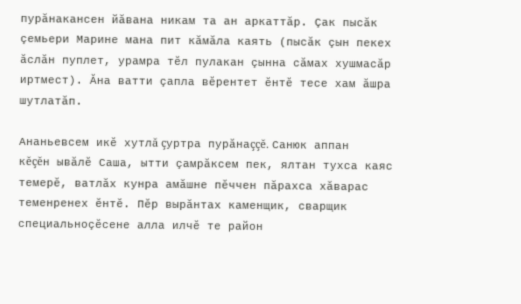пурăнакансен йăвана никам та ан аркаттăр. Çак пысăк çемьери Марине мана пит кăмăла каять (пысăк çын пекех ăслăн пуплет, урамра тĕл пулакан çынна сăмах хушмасăр иртмест). Ăна ватти çапла вĕрентет ĕнтĕ тесе хам ăшра шутлатăп.

Ананьевсем икĕ хутлă çуртра пурăнаççĕ. Санюк аппан кĕçĕн ывăлĕ Саша, ытти çамрăксем пек, ялтан тухса каяс темерĕ, ватлăх кунра амăшне пĕччен пăрахса хăварас теменренех ĕнтĕ. Пĕр вырăнтах каменщик, сварщик специальноçĕсене алла илчĕ те район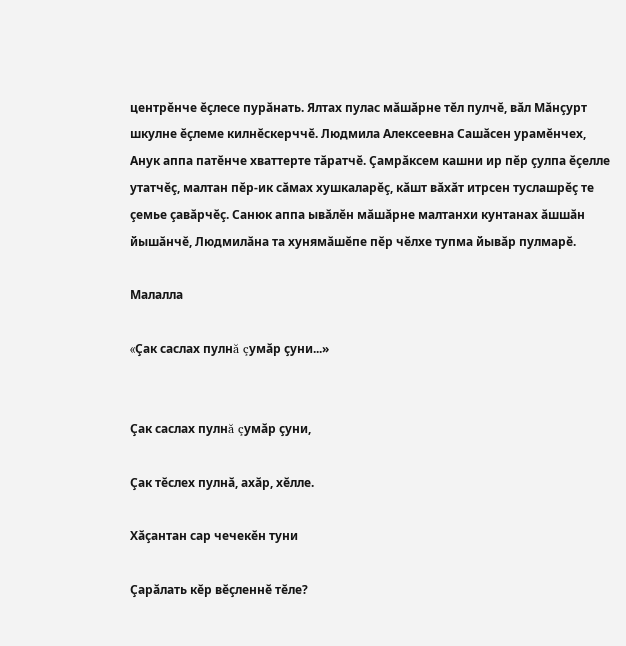центрĕнче ĕçлесе пурăнать. Ялтах пулас мăшăрне тĕл пулчĕ, вăл Мăнçурт шкулне ĕçлеме килнĕскерччĕ. Людмила Алексеевна Сашăсен урамĕнчех, Анук аппа патĕнче хваттерте тăратчĕ. Çамрăксем кашни ир пĕр çулпа ĕçелле утатчĕç, малтан пĕр-ик сăмах хушкаларĕç, кăшт вăхăт итрсен туслашрĕç те çемье çавăрчĕç. Санюк аппа ывăлĕн мăшăрне малтанхи кунтанах ăшшăн йышăнчĕ, Людмилăна та хунямăшĕпе пĕр чĕлхе тупма йывăр пулмарĕ.

Малалла

«Çак саслах пулнă çумăр çуни...»


Çак саслах пулнă çумăр çуни,

Çак тĕслех пулнă, ахăр, хĕлле.

Хăçантан сар чечекĕн туни

Çарăлать кĕр вĕçленнĕ тĕле?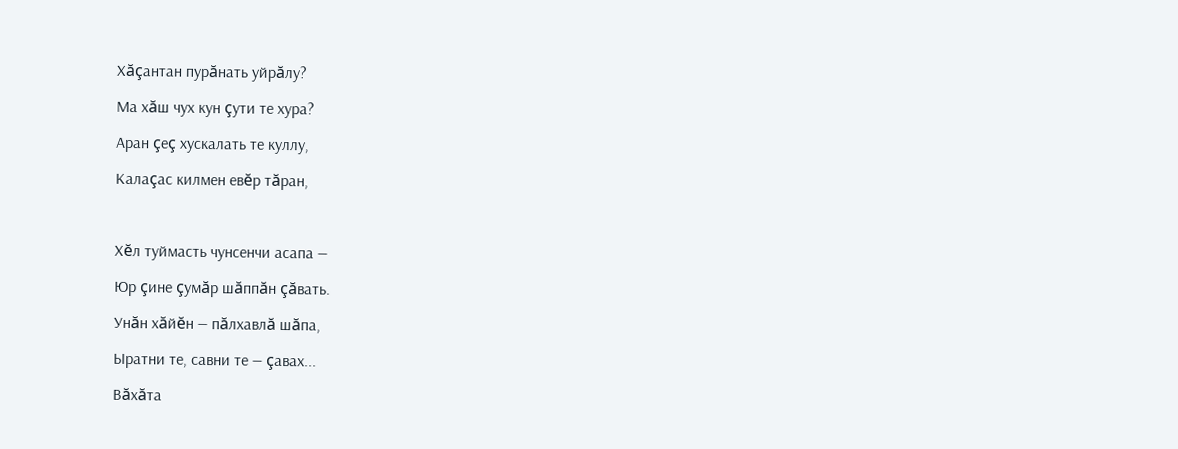Хăçантан пурăнать уйрăлу?

Ма хăш чух кун çути те хура?

Аран çеç хускалать те куллу,

Калаçас килмен евĕр тăран,



Хĕл туймасть чунсенчи асапа —

Юр çине çумăр шăппăн çăвать.

Унăн хăйĕн — пăлхавлă шăпа,

Ыратни те, савни те — çавах...

Вăхăта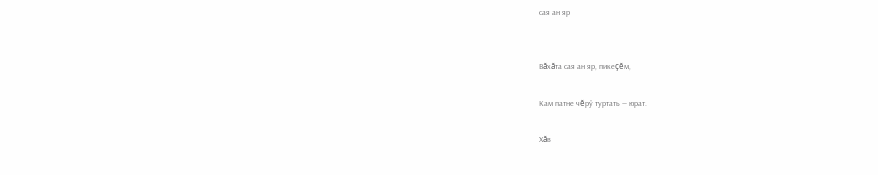сая ан яр


Вăхăта сая ан яр, пикеçĕм,

Кам патне чĕрӳ туртать — юрат.

Хăв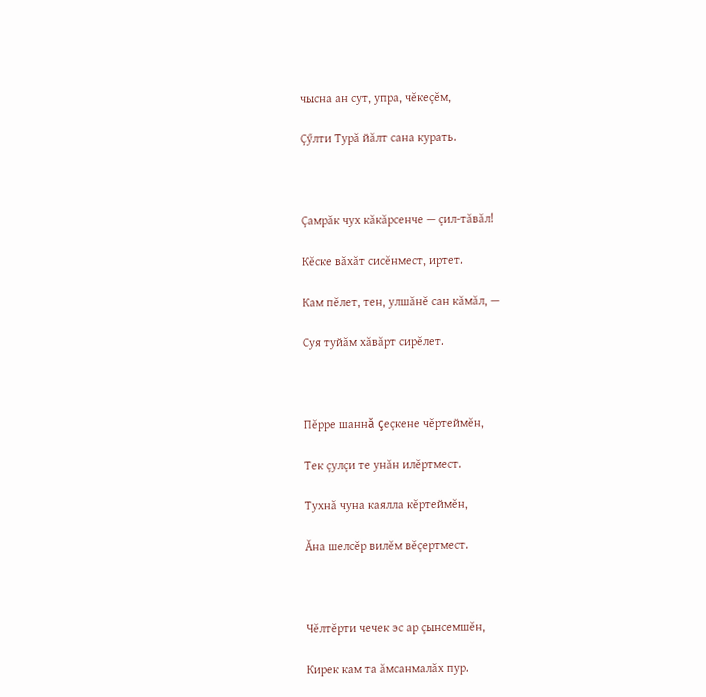чысна ан сут, упра, чĕкеçĕм,

Çӳлти Турă йăлт сана курать.



Çамрăк чух кăкăрсенче — çил-тăвăл!

Кĕске вăхăт сисĕнмест, иртет.

Кам пĕлет, тен, улшăнĕ сан кăмăл, —

Суя туйăм хăвăрт сирĕлет.



Пĕрре шаннă çеçкене чĕртеймĕн,

Тек çулçи те унăн илĕртмест.

Тухнă чуна каялла кĕртеймĕн,

Ăна шелсĕр вилĕм вĕçертмест.



Чĕлтĕрти чечек эс ар çынсемшĕн,

Кирек кам та ăмсанмалăх пур.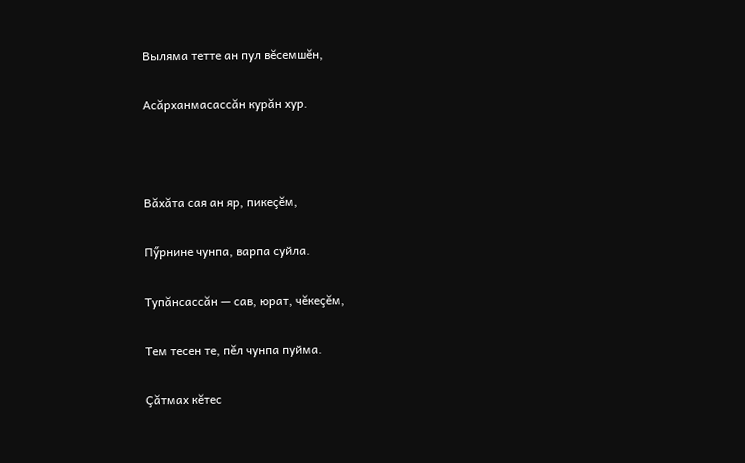Выляма тетте ан пул вĕсемшĕн,

Асăрханмасассăн курăн хур.



Вăхăта сая ан яр, пикеçĕм,

Пӳрнине чунпа, варпа суйла.

Тупăнсассăн — сав, юрат, чĕкеçĕм,

Тем тесен те, пĕл чунпа пуйма.

Çăтмах кĕтес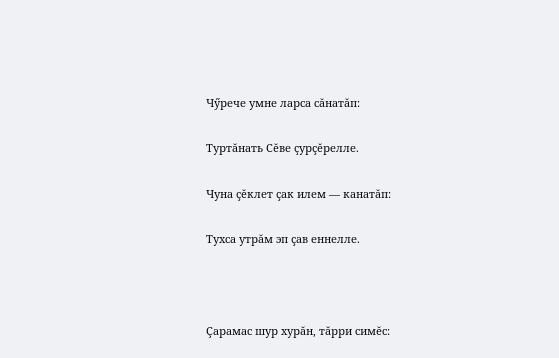Чӳрече умне ларса сăнатăп:

Туртăнать Сĕве çурçĕрелле.

Чуна çĕклет çак илем — канатăп:

Тухса утрăм эп çав еннелле.



Çарамас шур хурăн, тăрри симĕс: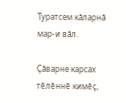Туратсем кăларнă мар-и вăл.

Çăварне карсах тĕлĕннĕ кимĕç,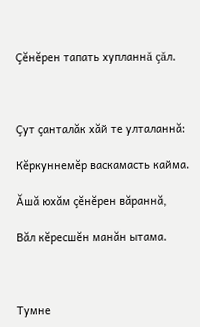Çĕнĕрен тапать хупланнă çăл.



Çут çанталăк хăй те улталаннă:

Кĕркуннемĕр васкамасть кайма.

Ăшă юхăм çĕнĕрен вăраннă,

Вăл кĕресшĕн манăн ытама.



Тумне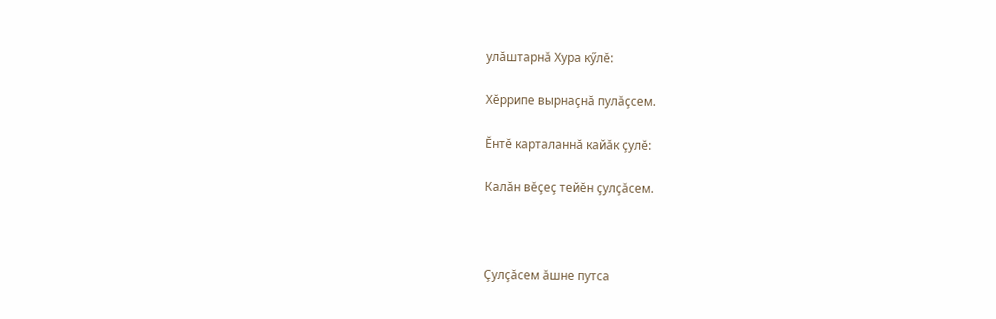улăштарнă Хура кӳлĕ:

Хĕррипе вырнаçнă пулăçсем.

Ĕнтĕ карталаннă кайăк çулĕ:

Калăн вĕçеç тейĕн çулçăсем.



Çулçăсем ăшне путса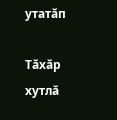утатăп

Тăхăр хутлă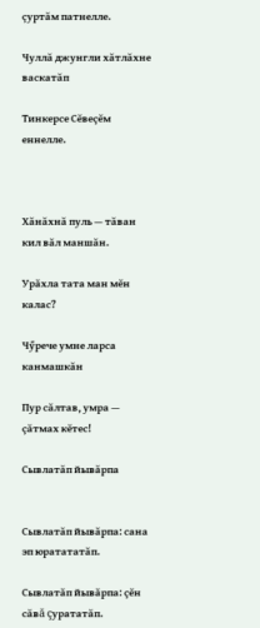çуртăм патнелле.

Чуллă джунгли хăтлăхне васкатăп

Тинкерсе Сĕвеçĕм еннелле.



Хăнăхнă пуль — тăван кил вăл маншăн.

Урăхла тата ман мĕн калас?

Чӳрече умне ларса канмашкăн

Пур сăлтав, умра — çăтмах кĕтес!

Сывлатăп йывăрпа


Сывлатăп йывăрпа: сана эп юратататăп.

Сывлатăп йывăрпа: çĕн сăвă çурататăп.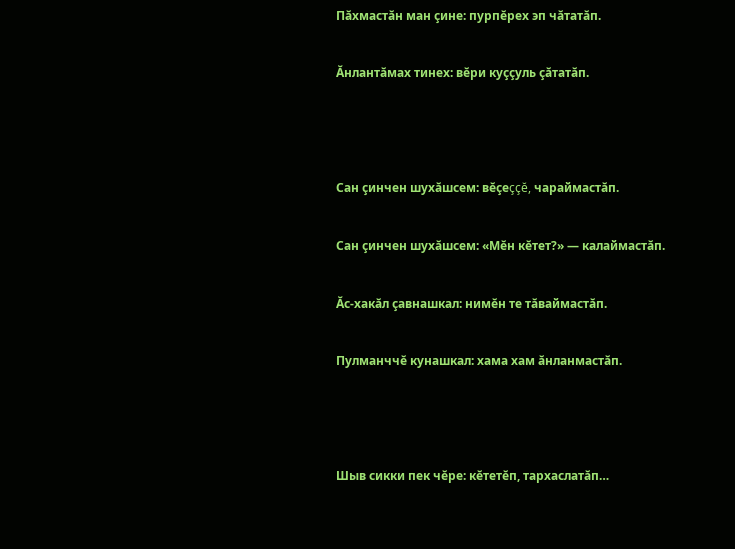Пăхмастăн ман çине: пурпĕрех эп чăтатăп.

Ăнлантăмах тинех: вĕри куççуль çăтатăп.



Сан çинчен шухăшсем: вĕçеççĕ, чараймастăп.

Сан çинчен шухăшсем: «Мĕн кĕтет?» — калаймастăп.

Ăс-хакăл çавнашкал: нимĕн те тăваймастăп.

Пулманччĕ кунашкал: хама хам ăнланмастăп.



Шыв сикки пек чĕре: кĕтетĕп, тархаслатăп…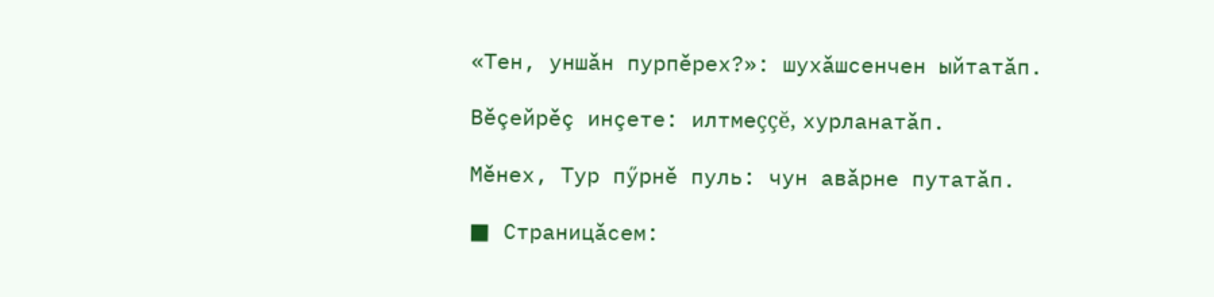«Тен, уншăн пурпĕрех?»: шухăшсенчен ыйтатăп.

Вĕçейрĕç инçете: илтмеççĕ, хурланатăп.

Мĕнех, Тур пӳрнĕ пуль: чун авăрне путатăп.

■ Страницăсем: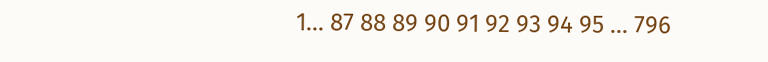1... 87 88 89 90 91 92 93 94 95 ... 796